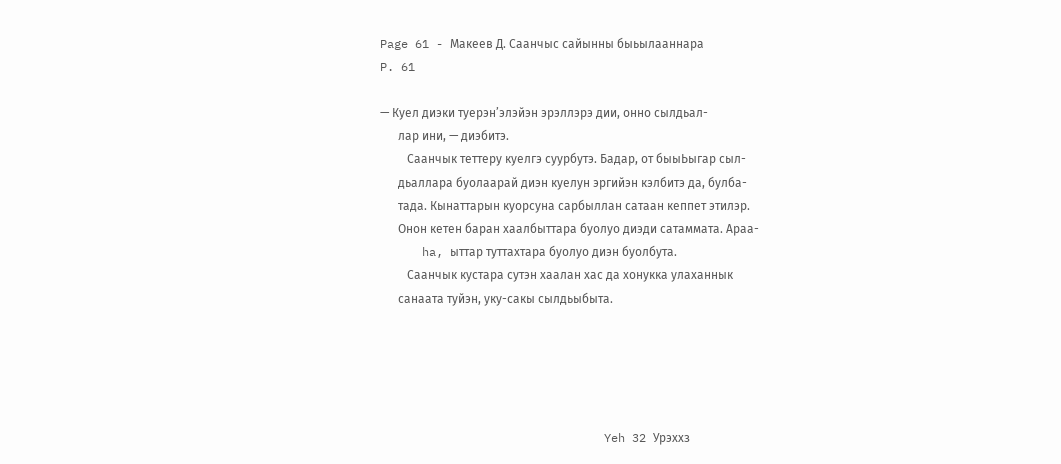Page 61 - Макеев Д. Саанчыс сайынны быьылааннара
P. 61

— Куел диэки туерэн’элэйэн эрэллэрэ дии, онно сылдьал-
      лар ини, — диэбитэ.
         Саанчык теттеру куелгэ суурбутэ. Бадар, от быыЬыгар сыл-
      дьаллара буолаарай диэн куелун эргийэн кэлбитэ да, булба-
      тада. Кынаттарын куорсуна сарбыллан сатаан кеппет этилэр.
      Онон кетен баран хаалбыттара буолуо диэди сатаммата. Араа-
      ha, ыттар туттахтара буолуо диэн буолбута.
         Саанчык кустара сутэн хаалан хас да хонукка улаханнык
      санаата туйэн, уку-сакы сылдьыбыта.





                                Yeh 32 Урэххз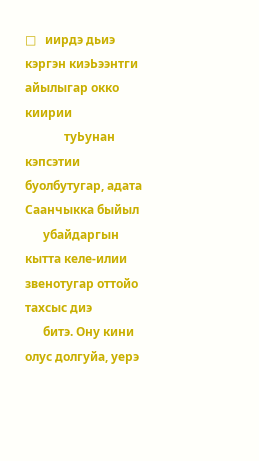□   иирдэ дьиэ кэргэн киэЬээнтги айылыгар окко киирии
             туЬунан кэпсэтии буолбутугар, адата Саанчыкка быйыл
      убайдаргын кытта келе-илии звенотугар оттойо тахсыс диэ
      битэ. Ону кини олус долгуйа, уерэ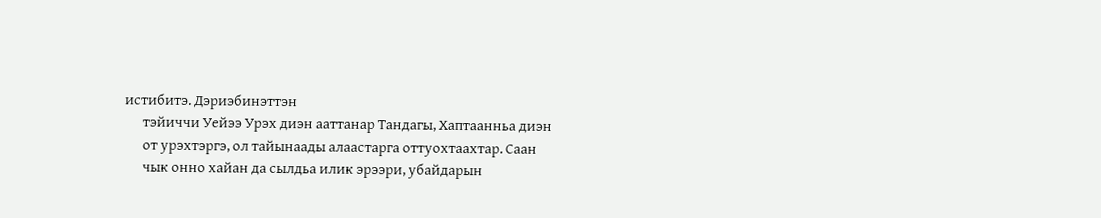истибитэ. Дэриэбинэттэн
      тэйиччи Уейээ Урэх диэн ааттанар Тандагы, Хаптаанньа диэн
      от урэхтэргэ, ол тайынаады алаастарга оттуохтаахтар. Саан
      чык онно хайан да сылдьа илик эрээри, убайдарын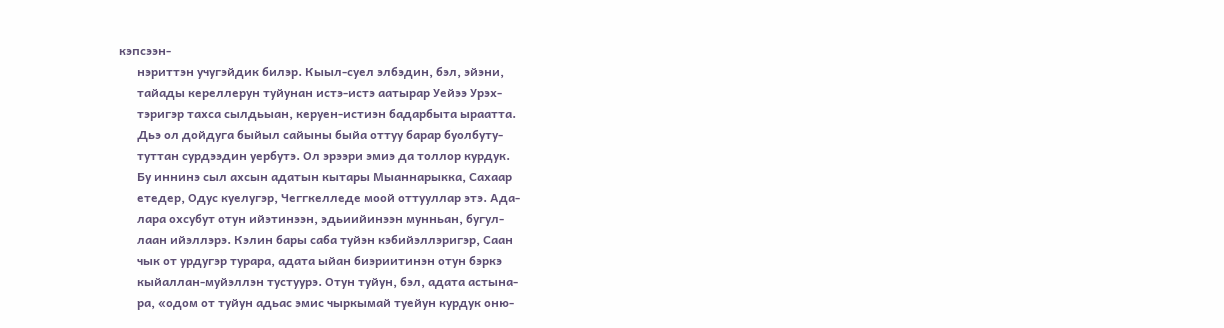кэпсээн-
      нэриттэн учугэйдик билэр. Кыыл-суел элбэдин, бэл, эйэни,
      тайады кереллерун туйунан истэ-истэ аатырар Уейээ Урэх-
      тэригэр тахса сылдьыан, керуен-истиэн бадарбыта ыраатта.
      Дьэ ол дойдуга быйыл сайыны быйа оттуу барар буолбуту-
      туттан сурдээдин уербутэ. Ол эрээри эмиэ да толлор курдук.
      Бу иннинэ сыл ахсын адатын кытары Мыаннарыкка, Сахаар
      етедер, Одус куелугэр, Чеггкелледе моой оттууллар этэ. Ада-
      лара охсубут отун ийэтинээн, эдьиийинээн мунньан, бугул-
      лаан ийэллэрэ. Кэлин бары саба туйэн кэбийэллэригэр, Саан
      чык от урдугэр турара, адата ыйан биэриитинэн отун бэркэ
      кыйаллан-муйэллэн тустуурэ. Отун туйун, бэл, адата астына-
      ра, «одом от туйун адьас эмис чыркымай туейун курдук оню-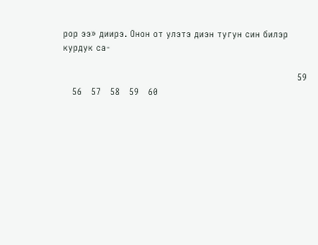рор ээ» диирэ. Онон от улэтэ диэн тугун син билэр курдук са-

                                                                              59
   56   57   58   59   60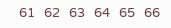61   62   63   64   65   66